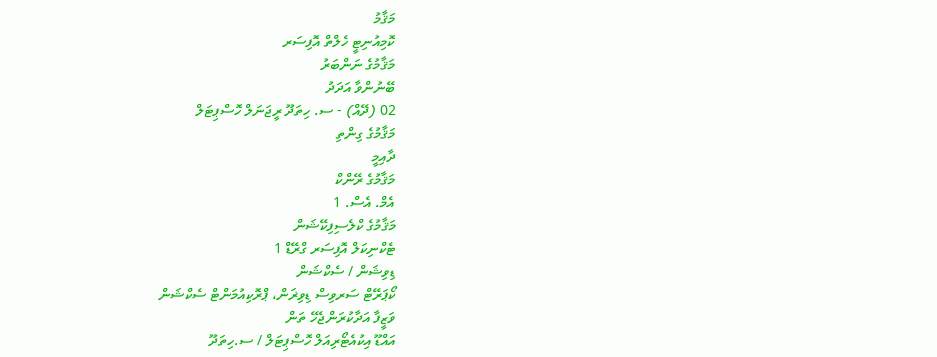މަޤާމު
ކޮމިއުނިޓީ ހެލްތް އޮފިސަރ
މަޤާމުގެ ނަންބަރު
ބޭނުންވާ އަދަދު
02 (ދޭއް) - ސ. ހިތަދޫ ރީޖަނަލް ހޮސްޕިޓަލް
މަޤާމުގެ ގިންތި
ދާއިމީ
މަޤާމުގެ ރޭންކް
އެމް. އެސް. 1
މަޤާމުގެ ކްލެސިފިކޭޝަން
ޓެކްނިކަލް އޮފިސަރ ގްރޭޑް 1
ޑިވިޝަން / ސެކްޝަން
ކޯޕަރޭޓް ސަރވިސް ޑިވިޜަން، ޕްރޮކިއުމަންޓް ސެކްޝަން
ވަޒީފާ އަދާކުރަންޖެހޭ ތަން
އައްޑޫ އިކުއެޓޯރިއަލް ހޮސްޕިޓަލް / ސ.ހިތަދޫ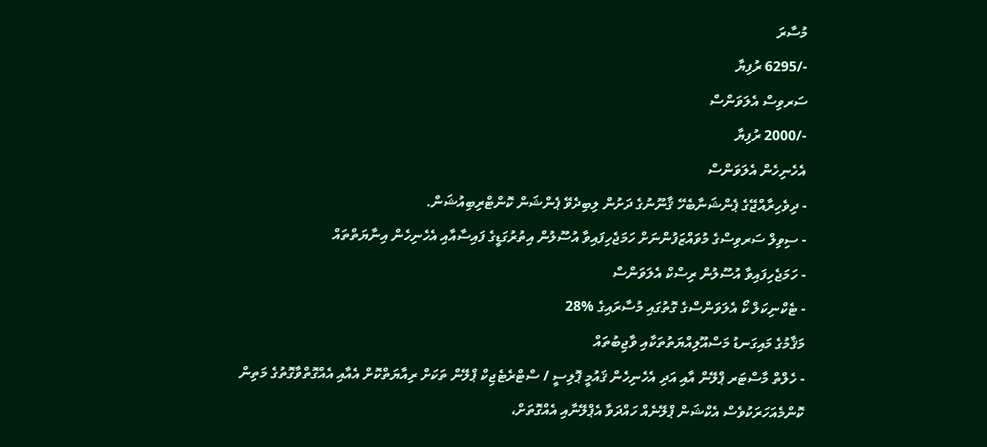މުސާރަ
-/6295 ރުފިޔާ
ސަރވިސް އެލަވަންސް
-/2000 ރުފިޔާ
އެހެނިހެން އެލަވަންސް
- ދިވެހިރާއްޖޭގެ ޕެންޝަނާބެހޭ ޤާނޫނުގެ ދަށުން ލިބިދެވޭ ޕެންޝަން ކޮންޓްރިބިއުޝަން.
- ސިވިލް ސަރވިސްގެ މުވައްޒަފުންނަށް ހަމަޖެހިފައިވާ އުސޫލުން އިތުރުގަޑީގެ ފައިސާއާއި އެހެނިހެން އިނާޔަތްތައް
- ހަމަޖެހިފައިވާ އުސޫލުން ރިސްކް އެލަވަންސް
- ޓެކްނިކަލް ކޯ އެލަވަންސްގެ ގޮތުގައި މުސާރައިގެ %28
މަޤާމުގެ މައިގަނޑު މަސްއޫލިއްޔަތުތަކާއި ވާޖިބުތައް
- ހެލްތް މާސްޓަރ ޕްލޭން އާއި އަދި އެހެނިހެން ޤައުމީ ޕޮލިސީ / ސްޓްރެޓެޖިކް ޕްލޭން ތަކަށް ރިއާޔަތްކޮށް އެއާއި އެއްގޮތްވާގޮތުގެ މަތިން ކޮންމެއަހަރަކުވެސް އެކްޝަން ޕްލޭނެއް ހައްދަވާ އެޕްލޭނާއި އެއްގޮތަށް،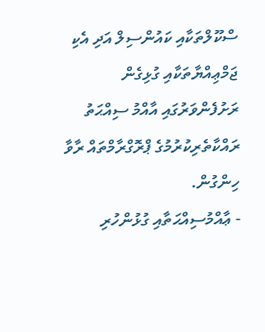ސްކޫލްތަކާއި ކައުންސިލް އަދި އެކި ޖަމްޢިއްޔާތަކާއި ގުޅިގެން ރަށުފެންވަރުގައި އާއްމު ސިއްޙަތު ރައްކާތެރިކުރުމުގެ ޕްރޮގްރާމްތައް ރާވާ ހިންގުން.
- ޢާއްމުސިއްޙަތާއި ގުޅުންހުރި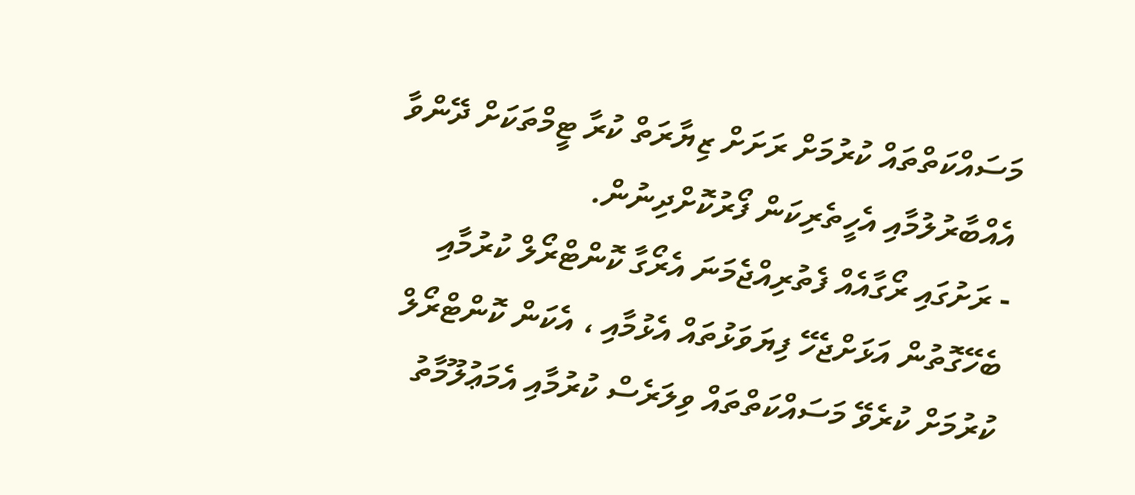މަސައްކަތްތައް ކުރުމަށް ރަށަށް ޒިޔާރަތް ކުރާ ޓީމްތަކަށް ދޭންވާ އެއްބާރުލުމާއި އެހީތެރިކަން ފޯރުކޮށްދިނުން.
- ރަށުގައި ރޯގާއެއް ފެތުރިއްޖެމަނަ އެރޯގާ ކޮންޓްރޯލް ކުރުމާއި ބެހޭގޮތުން އަޅަށްޖެހޭ ފިޔަވަޅުތައް އެޅުމާއި ، އެކަން ކޮންޓްރޯލް ކުރުމަށް ކުރެވޭ މަސައްކަތްތައް ވިލަރެސް ކުރުމާއި އެމަޢުލޫމާތު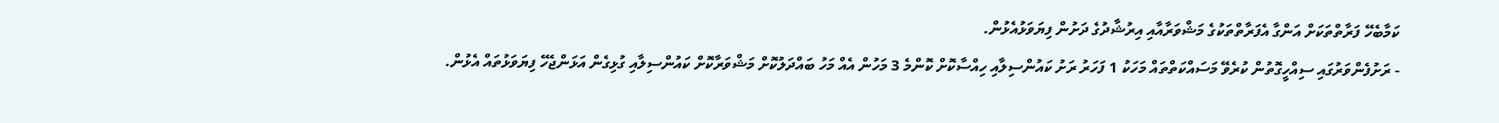ކަމާބެހޭ ފަރާތްތަކަށް އަންގާ އެފަރާތްތަކުގެ މަޝްވަރާއާއި އިރުޝާދުގެ ދަށުން ފިޔަވަޅުއެޅުން.
- ރަށުފެންވަރުގައި ސިއްހީގޮތުން ކުރެވޭ މަސައްކަތްތައް މަހަކު 1 ފަހަރު ރަށު ކައުންސިލާއި ހިއްސާކޮށް ކޮންމެ 3 މަހުން އެއް މަހު ބައްދަލުކޮށް މަޝްވަރާކޮށް ކައުންސިލާއި ގުޅިގެން އަޅަންޖެހޭ ފިޔަވަޅުތައް އެޅުން.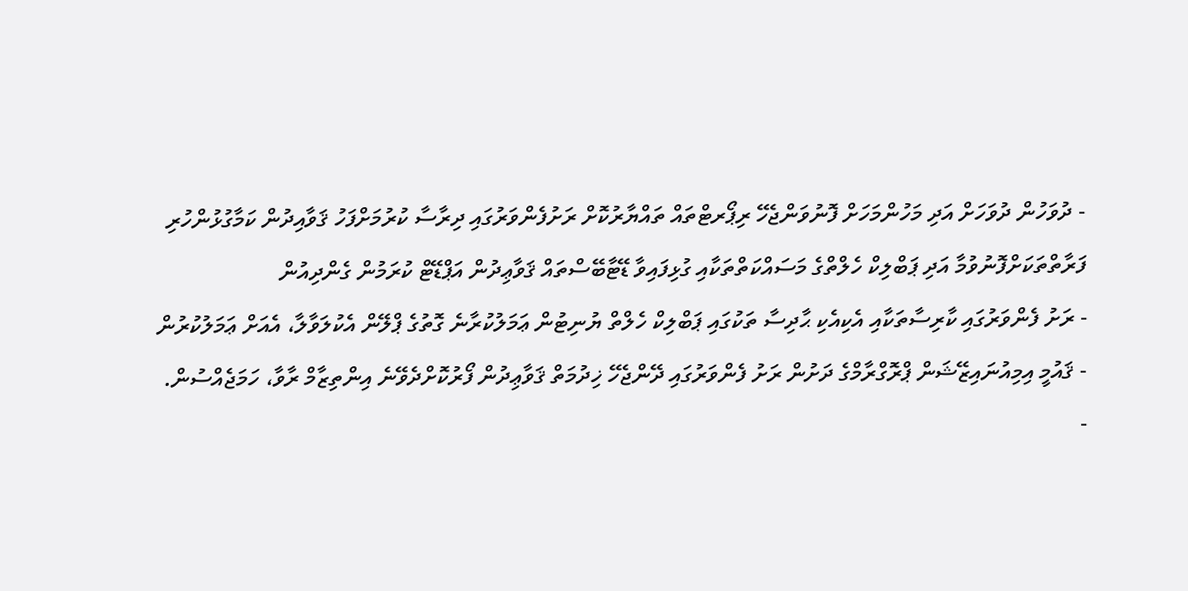- ދުވަހުން ދުވަހަށް އަދި މަހުންމަހަށް ފޮނުވަންޖެހޭ ރިޕޯރޓްތައް ތައްޔާރުކޮށް ރަށުފެންވަރުގައި ދިރާސާ ކުރުމަށްފަހު ޤަވާއިދުން ކަމާގުޅުންހުރި ފަރާތްތަކަށްފޮނުވުމާ އަދި ޕަބްލިކް ހެލްތްގެ މަސައްކަތްތަކާއި ގުޅިފައިވާ ޑޭޓާބޭސްތައް ޤަވާޢިދުން އަޕްޑޭޓް ކުރަމުން ގެންދިއުން
- ރަށު ފެންވަރުގައި ކާރިސާތަކާއި އެކިއެކި ޙާދިސާ ތަކުގައި ޕަބްލިކް ހެލްތް ޔުނިޓުން ޢަމަލުކުރާނެ ގޮތުގެ ޕްލޭން އެކުލަވާލާ، އެއަށް ޢަމަލުކުރުން
- ޤައުމީ އިމިއުނައިޒޭޝަން ޕްރޮގްރާމްގެ ދަށުން ރަށު ފެންވަރުގައި ދޭންޖެހޭ ޚިދުމަތް ޤަވާޢިދުން ފޯރުކޮށްދެވޭނެ އިންތިޒާމް ރާވާ، ހަމަޖެއްސުން.
-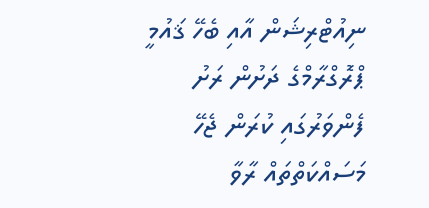ނިއުޓްރިޝަން އާއި ބެހޭ ޤައުމީ ޕްރޮގްރާމްގެ ދަށުން ރަށު ފެންވަރުގައި ކުރަން ޖެހޭ މަސައްކަތްތައް ރާވާ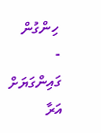ހިންގުން
- ގައިންގަޔަށް އަރާ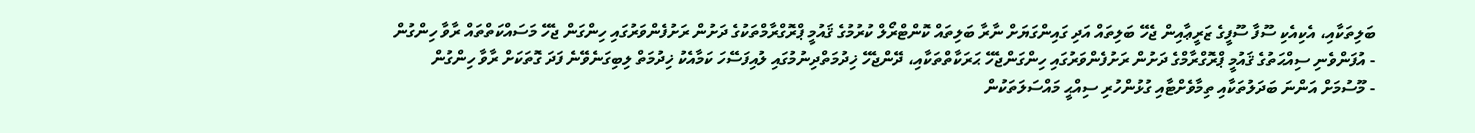ބަލިތަކާއި، އެކިއެކި ސޫފާ ސޫފީގެ ޒަރީޢާއިން ޖެހޭ ބަލިތައް އަދި ގައިންގަޔަށް ނާރާ ބަލިތައް ކޮންޓްރޯލް ކުރުމުގެ ޤައުމީ ޕްރޮގްރާމްތަކުގެ ދަށުން ރަށުފެންވަރުގައި ހިންގަން ޖެހޭ މަސައްކަތްތައް ރާވާ ހިންގުން
- އުފަންވެނި ސިއްޙަތުގެ ޤައުމީ ޕްރޮގްރާމްގެ ދަށުން ރަށުފެންވަރުގައި ހިންގަންޖެހޭ ޙަރަކާތްތަކާއި، ދޭންޖެހޭ ޚިދުމަތްދިނުމުގައި ލުއިފަސޭހަ ކަމާއެކު ޚިދުމަތް ލިބިގަނެވޭނެ ފަދަ ގޮތަކަށް ރާވާ ހިންގުން
- މޫސުމަށް އަންނަ ބަދަލުތަކާއި ތިމާވެށްޓާއި ގުޅުންހުރި ސިއްޙީ މައްސަލަތަކުން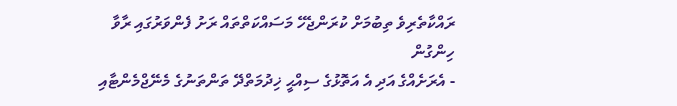ރައްކާތެރިވެ ތިބުމަށް ކުރަންޖެހޭ މަސައްކަތްތައް ރަށު ފެންވަރުގައި ރާވާ ހިންގުން
- އެރަށެއްގެ އަދި އެ އަތޮޅުގެ ސިއްޙީ ޚިދުމަތްދޭ ތަންތަނުގެ މެނޭޖްމެންޓާއި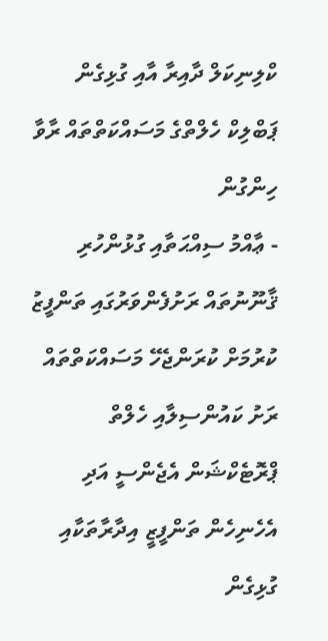ކްލިނިކަލް ދާއިރާ އާއި ގުޅިގެން ޕަބްލިކް ހެލްތްގެ މަސައްކަތްތައް ރާވާ ހިންގުން
- ޢާއްމު ސިއްޙަތާއި ގުޅުންހުރި ޤާނޫނުތައް ރަށުފެންވަރުގައި ތަންފީޒު ކުރުމަށް ކުރަންޖެހޭ މަސައްކަތްތައް ރަށު ކައުންސިލާއި ހެލްތް ޕްރޮޓެކްޝަން އެޖެންސީ އަދި އެހެނިހެން ތަންފީޒީ އިދާރާތަކާއި ގުޅިގެން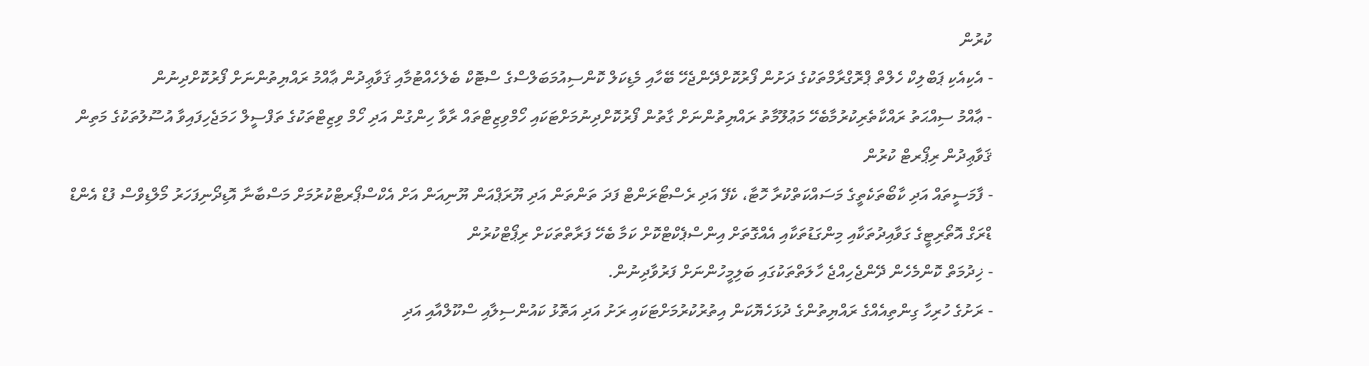ކުރުން
- އެކިއެކި ޕަބްލިކް ހެލްތް ޕްރޮގްރާމްތަކުގެ ދަށުން ފޯރުކޮށްދޭންޖެހޭ ބޭހާއި މެޑިކަލް ކޮންސިއުމަބަލްސްގެ ސްޓޮކް ބެލެހެއްޓުމާއި ޤަވާޢިދުން ޢާއްމު ރައްޔިތުންނަށް ފޯރުކޮށްދިނުން
- ޢާއްމު ސިއްޙަތު ރައްކާތެރިކުރުމާބެހޭ މަޢުލޫމާތު ރައްޔިތުންނަށް ގާތުން ފޯރުކޮށްދިނުމަށްޓަކައި ހޯމްވިޒިޓްތައް ރާވާ ހިންގުން އަދި ހޯމް ވިޒިޓްތަކުގެ ތަފްސީލް ހަމަޖެހިފައިވާ އުސޫލުތަކުގެ މަތިން ޤަވާޢިދުން ރިޕޯރޓް ކުރުން
- ފާމަސީތައް އަދި ކާބޯތަކެތީގެ މަސައްކަތްކުރާ ހޮޓާ، ކެފޭ އަދި ރެސްޓޯރަންޓް ފަދަ ތަންތަން އަދި ޔޫރަޕްއަން ޔޫނިއަން އަށް އެކްސްޕޯރޓްކުރުމަށް މަސްބާނާ އޮޑިދޯނިފަހަރު މޯލްޑިވްސް ފުޑް އެންޑް ޑްރަގް އޮތޯރިޓީގެ ގަވާއިދުތަކާއި މިންގަޑުތަކާއި އެއްގޮތަށް އިންސްޕެކްޓްކޮށް ކަމާ ބެހޭ ފަރާތްތަކަށް ރިޕޯޓްކުރުން
- ޚިދުމަތް ކޮންމެހެން ދޭންޖެހިއްޖެ ހާލަތްތަކުގައި ބަލިމީހުންނަށް ފަރުވާދިނުން.
- ރަށުގެ ހުރިހާ ގިންތިއެއްގެ ރައްޔިތުންގެ ދުޅަހެޔޮކަން އިތުރުކުރުމަށްޓަކައި ރަށު އަދި އަތޮޅު ކައުންސިލާއި ސްކޫލްއާއި އަދި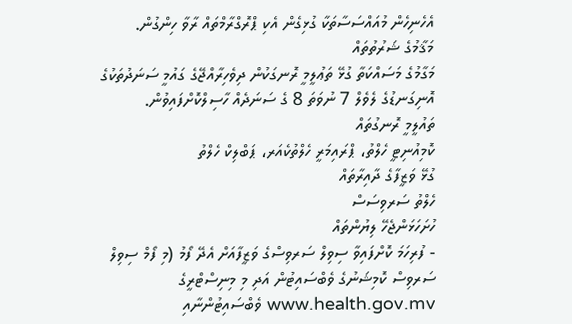އެހެނިހެން މުއައްސަސާތަކާ ގުޅިގެން އެކި ޕްރޮގްރާމްތައް ރާވާ ހިންގުން.
މަޤާމުގެ ޝަރުތުތައް
މަގާމުގެ މަސައްކަތާ ގުޅޭ ތަޢުލީމީ ރޮނގަކުން ދިވެހިރާއްޖޭގެ ގައުމީ ސަނަދުތަކުގެ އޮނިގަނޑުގެ ލެވެލް 7 ނުވަތަ 8 ގެ ސަނަދެއް ހާސިލްކޮށްފައިވުން.
ތައުލީމީ ރޮނގުތައް
ކޮމިއުނިޓީ ހެލްތު، ޕްރައިމަރީ ހެލްތުކެއަރ، ޕަބްލިކް ހެލްތު
ގުޅޭ ވަޒީފާގެ ދާއިރާތައް
ހެލްތު ސަރވިސަސް
ހުށަހަޅަންޖެހޭ ލިޔުންތައް
- ފުރިހަމަ ކޮށްފައިވާ ސިވިލް ސަރވިސްގެ ވަޒީފާއަށް އެދޭ ފޯމު (މި ފޯމް ސިވިލް ސަރވިސް ކޮމިޝަނުގެ ވެބްސައިޓުން އަދި މި މިނިސްޓްރީގެ www.health.gov.mv ވެބްސައިޓުންނާއި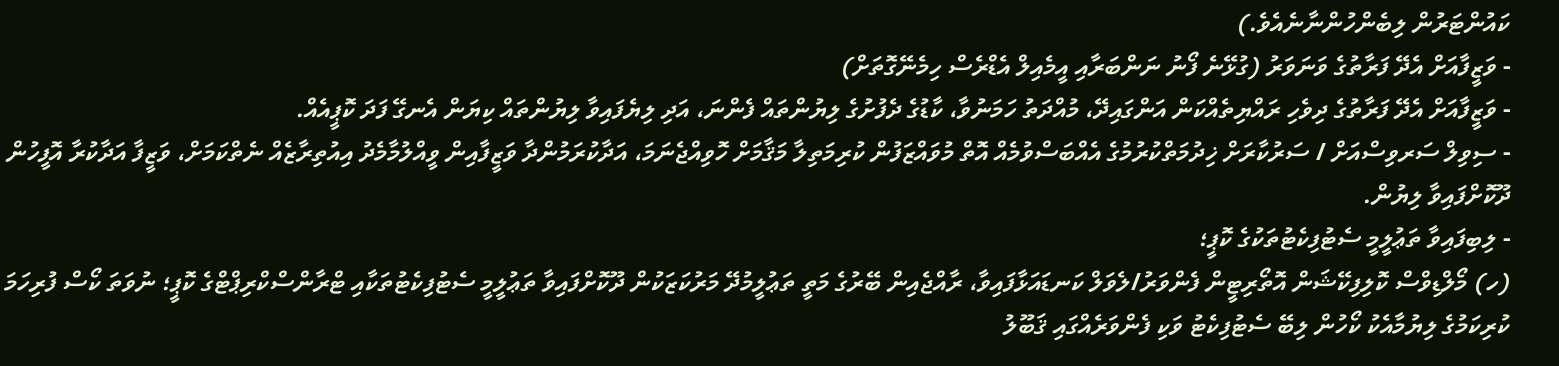ކައުންޓަރުން ލިބެންހުންނާނެއެވެ.)
- ވަޒީފާއަށް އެދޭ ފަރާތުގެ ވަނަވަރު (ގުޅޭނެ ފޯނު ނަންބަރާއި އީމެއިލް އެޑްރެސް ހިމެނޭގޮތަށް)
- ވަޒީފާއަށް އެދޭ ފަރާތުގެ ދިވެހި ރައްޔިތެއްކަން އަންގައިދޭ، މުއްދަތު ހަމަނުވާ، ކާޑުގެ ދެފުށުގެ ލިޔުންތައް ފެންނަ، އަދި ލިޔެފައިވާ ލިޔުންތައް ކިޔަން އެނގޭ ފަދަ ކޮޕީއެއް.
- ސިވިލް ސަރވިސްއަށް / ސަރުކާރަށް ޚިދުމަތްކުރުމުގެ އެއްބަސްވުމެއް އޮތް މުވައްޒަފުން ކުރިމަތިލާ މަޤާމަށް ހޮވިއްޖެނަމަ، އަދާކުރަމުންދާ ވަޒީފާއިން ވީއްލުމާމެދު އިއުތިރާޒެއް ނެތްކަމަށް، ވަޒީފާ އަދާކުރާ އޮފީހުން ދޫކޮށްފައިވާ ލިޔުން.
- ލިބިފައިވާ ތަޢުލީމީ ސެޓުފިކެޓުތަކުގެ ކޮޕީ؛
(ހ) މޯލްޑިވްސް ކޮލިފިކޭޝަން އޮތޯރިޓީން ފެންވަރު/ލެވަލް ކަނޑައަޅާފައިވާ، ރާއްޖެއިން ބޭރުގެ މަތީ ތަޢުލީމުދޭ މަރުކަޒަކުން ދޫކޮށްފައިވާ ތަޢުލީމީ ސެޓުފިކެޓުތަކާއި ޓްރާންސްކްރިޕްޓްގެ ކޮޕީ؛ ނުވަތަ ކޯސް ފުރިހަމަ ކުރިކަމުގެ ލިޔުމާއެކު ކޯހުން ލިބޭ ސެޓުފިކެޓު ވަކި ފެންވަރެއްގައި ޤަބޫލު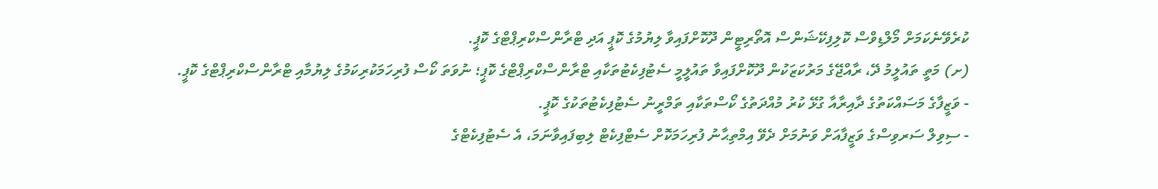ކުރެވޭނެކަމަށް މޯލްޑިވްސް ކޮލިފިކޭޝަންސް އޮތޯރިޓީން ދޫކޮށްފައިވާ ލިޔުމުގެ ކޮޕީ އަދި ޓްރާންސްކްރިޕްޓްގެ ކޮޕީ.
(ށ) މަތީ ތައުލީމު ދޭ، ރާއްޖޭގެ މަރުކަޒަކުން ދޫކޮށްފައިވާ ތައުލީމީ ސެޓުފިކެޓުތަކާއި ޓްރާންސްކްރިޕްޓްގެ ކޮޕީ؛ ނުވަތަ ކޯސް ފުރިހަމަކުރިކަމުގެ ލިޔުމާއި ޓްރާންސްކްރިޕްޓްގެ ކޮޕީ.
- ވަޒީފާގެ މަސައްކަތުގެ ދާއިރާއާ ގުޅޭ ކުރު މުއްދަތުގެ ކޯސްތަކާއި ތަމްރީނު ސެޓުފިކެޓުތަކުގެ ކޮޕީ.
- ސިވިލް ސަރވިސްގެ ވަޒީފާއަށް ވަނުމަށް ދެވޭ އިމްތިޙާނު ފުރިހަމަކޮށް ސެޓްފިކެޓް ލިބިފައިވާނަމަ، އެ ސެޓުފިކެޓްގެ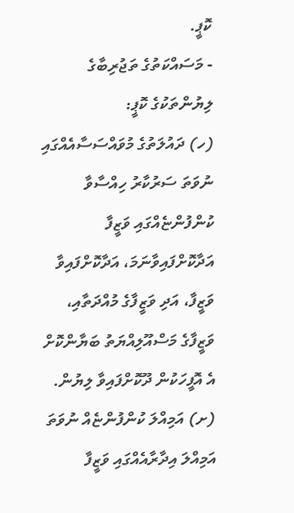ކޮޕީ.
- މަސައްކަތުގެ ތަޖުރިބާގެ ލިޔުންތަކުގެ ކޮޕީ:
(ހ) ދައުލަތުގެ މުވައްސަސާއެއްގައި ނުވަތަ ސަރުކާރު ހިއްސާވާ ކުންފުންޏެއްގައި ވަޒީފާ އަދާކޮށްފައިވާނަމަ، އަދާކޮށްފައިވާ ވަޒީފާ، އަދި ވަޒީފާގެ މުއްދަތާއި، ވަޒީފާގެ މަސްއޫލިއްޔަތު ބަޔާންކޮށް އެ އޮފީހަކުން ދޫކޮށްފައިވާ ލިޔުން.
(ށ) އަމިއްލަ ކުންފުންޏެއް ނުވަތަ އަމިއްލަ އިދާރާއެއްގައި ވަޒީފާ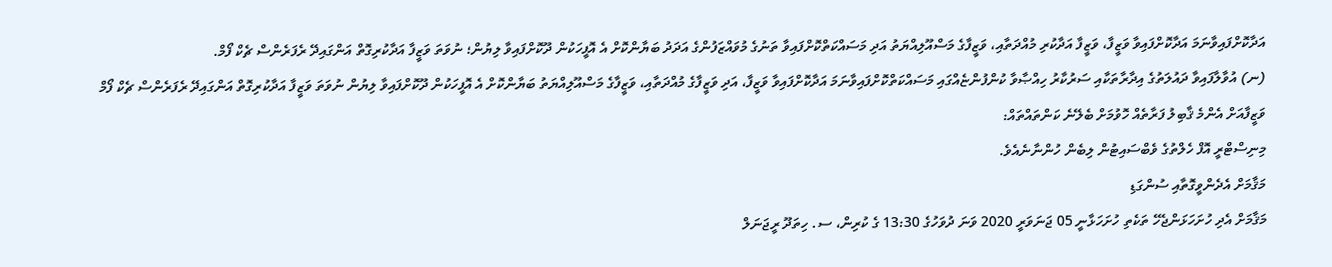އަދާކޮށްފައިވާނަމަ އަދާކޮށްފައިވާ ވަޒީފާ، ވަޒީފާ އަދާކުރި މުއްދަތާއި، ވަޒީފާގެ މަސްއޫލިއްޔަތު އަދި މަސައްކަތްކޮށްފައިވާ ތަނުގެ މުވައްޒަފުންގެ އަދަދު ބަޔާންކޮށް އެ އޮފީހަކުން ދޫކޮށްފައިވާ ލިޔުން؛ ނުވަތަ ވަޒީފާ އަދާކުރިގޮތް އަންގައިދޭ ރެފަރެންސް ޗެކް ފޯމް.
(ނ) އުވާލާފައިވާ ދައުލަތުގެ އިދާރާތަކާއި ސަރުކާރު ހިއްޞާވާ ކުންފުންޏެއްގައި މަސައްކަތްކޮށްފައިވާނަމަ އަދާކޮށްފައިވާ ވަޒީފާ، އަދި ވަޒީފާގެ މުއްދަތާއި، ވަޒީފާގެ މަސްއޫލިއްޔަތު ބަޔާންކޮށް އެ އޮފީހަކުން ދޫކޮށްފައިވާ ލިޔުން ނުވަތަ ވަޒީފާ އަދާކުރިގޮތް އަންގައިދޭ ރެފަރެންސް ޗެކް ފޯމް
ވަޒީފާއަށް އެންމެ ޤާބިލު ފަރާތެއް ހޮވުމަށް ބެލޭނެ ކަންތައްތައް:
މިނިސްޓްރީ އޮފް ހެލްތުގެ ވެބްސައިޓުން ލިބެން ހުންނާނެއެވެ.
މަޤާމަށް އެދެންވީގޮތާއި ސުންގަޑި
މަޤާމަށް އެދި ހުށަހަޅަންޖެހޭ ތަކެތި ހުށަހަޅާނީ 05 ޖަނަވަރީ 2020 ވަނަ ދުވަހުގެ 13:30 ގެ ކުރިން، ސ. ހިތަދޫ ރީޖަނަލް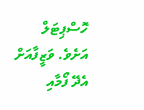ހޮސްޕިޓަލް އަށެވެ. ވަޒީފާއަށް އެދޭ ފޯމާއި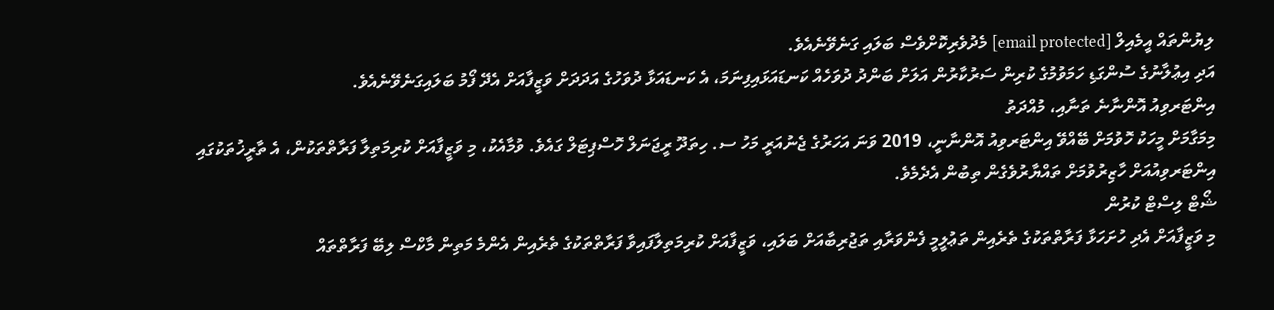ލިޔުންތައް އީމެއިލް [email protected] މެދުވެރިކޮށްވެސް ބަލައި ގަނެވޭނެއެވެ.
އަދި އިޢުލާނުގެ ސުންގަޑި ހަމަވުމުގެ ކުރިން ސަރުކާރުން އަލަށް ބަންދު ދުވަހެއް ކަނޑައަޅައިފިނަމަ، އެ ކަނޑައަޅާ ދުވަހުގެ އަދަދަށް ވަޒީފާއަށް އެދޭ ފޯމު ބަލައިގަނެވޭނެއެވެ.
އިންޓަރވިއު އޮންނާނެ ތަނާއި، މުއްދަތު
މިމަގާމަށް މީހަކު ހޮވުމަށް ބޭއްވޭ އިންޓަރވިއު އޮންނާނީ، 2019 ވަނަ އަހަރުގެ ޖެނުއަރީ މަހު ސ. ހިތަދޫ ރީޖަނަލް ހޮސްޕިޓަލް ގައެވެ. ވުމާއެކު، މި ވަޒީފާއަށް ކުރިމަތިލާ ފަރާތްތަކުން، އެ ތާރީޚުތަކުގައި އިންޓަރވިއުއަށް ހާޒިރުވުމަށް ތައްޔާރުވެގެން ތިބުން އެދެމެވެ.
ޝޯޓް ލިސްޓް ކުރުން
މި ވަޒީފާއަށް އެދި ހުށަހަޅާ ފަރާތްތަކުގެ ތެރެއިން ތަޢުލީމީ ފެންވަރާއި ތަޖުރިބާއަށް ބަލައި، ވަޒީފާއަށް ކުރިމަތިލާފައިވާ ފަރާތްތަކުގެ ތެރެއިން އެންމެ މަތިން މާކްސް ލިބޭ ފަރާތްތައް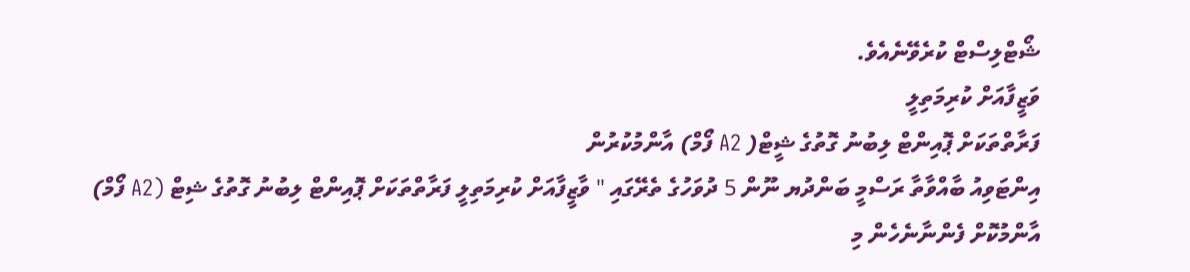ޝޯޓްލިސްޓް ކުރެވޭނެއެވެ.
ވަޒީފާއަށް ކުރިމަތިލީ
ފަރާތްތަކަށް ޕޮއިންޓް ލިބުނު ގޮތުގެ ޝީޓް( A2 ފޯމް) އާންމުކުރުން
އިންޓަވިއު ބާއްވާތާ ރަސްމީ ބަންދުޔ ނޫން 5 ދުވަހުގެ ތެރޭގައި " ވާޒީފާއަށް ކުރިމަތިލީ ފަރާތްތަކަށް ޕޮއިންޓް ލިބުނު ގޮތުގެ ޝިޓް (A2 ފޯމް) އާންމުކޮށް ފެންނާނެހެން މި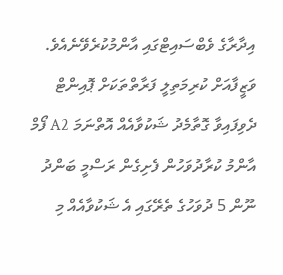އިދާރާގެ ވެބްސައިޓްގައި އާންމުކުރެވޭނެއެވެ. ވަޒީފާއަށް ކުރިމަތިލީ ފަރާތްތަކަށް ޕޮއިންޓް ދެވިފައިވާ ގޮތާމެދު ޝަކުވާއެއް އޮތްނަމަ A2 ފޯމް އާންމު ކުރާދުވަހުން ފެށިގެން ރަސްމީ ބަންދު ނޫން 5 ދުވަހުގެ ތެރޭގައި އެ ޝަކުވާއެއް މި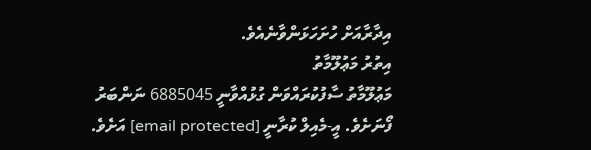އިދާރާއަށް ހުށަހަޅަންވާނެއެވެ.
އިތުރު މަޢުލޫމާތު
މަޢުލޫމާތު ސާފުކުރައްވަން ގުޅުއްވާނީ 6885045 ނަންބަރު ފޯނަށެވެ. އީ-މެއިލް ކުރާނީ [email protected] އަށެވެ.